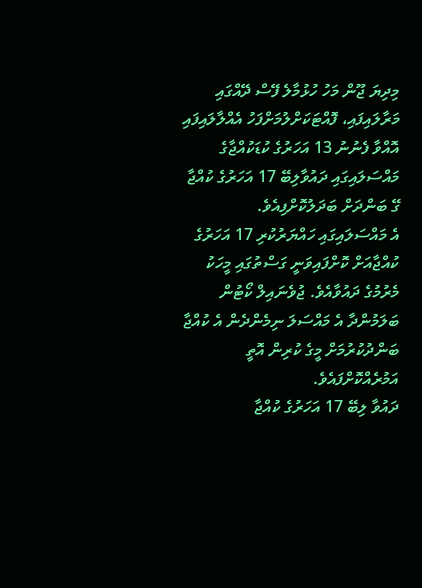މިދިޔަ ޖޫން މަހު ހުޅުމާލެ ފޭސް ދޭއްގައި މަރާލައިފައި، ފޮއްޓަކަށްލުމަށްފަހު އެއްލާލައިފައި އޮއްވާ ފެނުނު 13 އަހަރުގެ ކުޑަކުއްޖާގެ މައްސަލައިގައި ދައުވާލިބޭ 17 އަހަރުގެ ކުއްޖާ ގޭ ބަންދަށް ބަދަލުކޮށްފިއެވެ.
އެ މައްސަލައިގައި ހައްޔަރުކުރި 17 އަހަރުގެ ކުއްޖާއަށް ކޮށްފައިވަނީ ގަސްތުގައި މީހަކު މެރުމުގެ ދައުވާއެވެ. ޖުވެނައިލް ކޯޓުން ބަލަމުންދާ އެ މައްސަލަ ނިމެންދެން އެ ކުއްޖާ ބަންދުކުރުމަށް މީގެ ކުރިން އޮތީ އަމުރެއްކޮށްފައެވެ.
ދައުވާ ލިބޭ 17 އަހަރުގެ ކުއްޖާ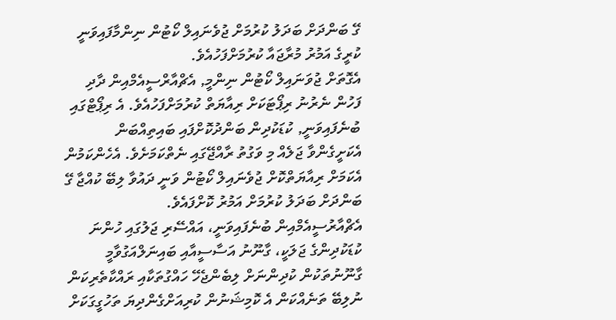ގޭ ބަންދަށް ބަދަލު ކުރުމަށް ޖުވެނައިލް ކޯޓުން ނިންމާފައިވަނީ ކުރީގެ އަމުރު މުރާޖައާ ކުރުމަށްފަހުއެވެ.
އެގޮތަށް ޖުވަނައިލް ކޯޓުން ނިންމީ, އެޗްއާރްސީއެމްއިން ދާދި ފަހުން ނެރުނު ރިޕޯޓަކަށް ރިއާޔަތް ކުރުމަށްފަހުއެވެ. އެ ރިޕޯޓްގައި ބުނެފައިވަނީ, ކުޑަކުދިން ބަންދުކޮށްފައި ބައިތިއްބަން އެކަށީގެންވާ ޖަލެއް މި ވަގުތު ރާއްޖޭގައި ނެތްކަމަށެވެ. އެހެންކަމުން އެކަމަށް ރިއާޔަތްކޮށް ޖުވެނައިލް ކޯޓުން ވަނީ ދައުވާ ލިބޭ ކުއްޖާ ގޭ ބަންދަށް ބަދަލު ކުރުމަށް އަމުރު ކޮށްފައެވެ.
އެޗްއާރުސީއެމްއިން ބުނެފައިވަނީ، އައްސޭރި ޖަލުގައި ހުންނަ ކުޑަކުދިންގެ ޖަލަކީ، ގާނޫނު އަސާސީއާއި ބައިނަލްއަގުވާމީ ގާނޫނުތަކުން ކުދިންނަށް ލިބެންޖެހޭ ހައްގުތަކާއި ރައްކާތެރިކަން ނުލިބޭ ތަނެއްކަން އެ ކޮމިޝަނުން ކުރިއަށްގެންދިޔަ ތަހުގީގަކަށް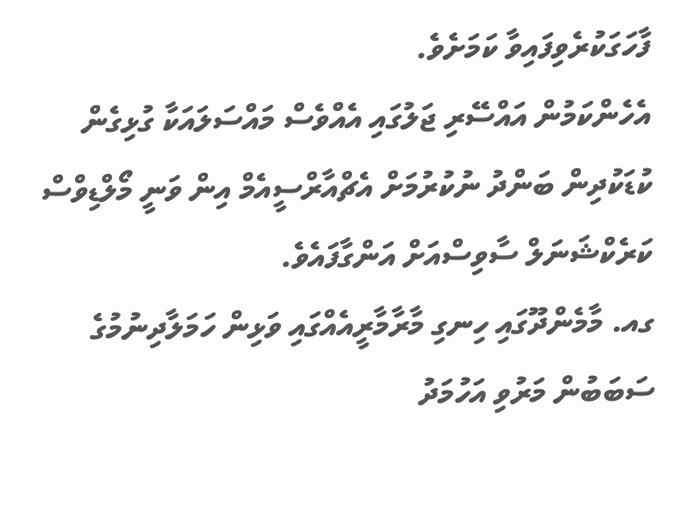ފާހަގަކުރެވިފައިވާ ކަމަށެވެ.
އެހެންކަމުން އައްސޭރި ޖަލުގައި އެއްވެސް މައްސަލައަކާ ގުޅިގެން ކުޑަކުދިން ބަންދު ނުކުރުމަށް އެޗްއާރްސީއެމް އިން ވަނީ މޯލްޑިވްސް ކަރެކްޝަނަލް ސާވިސްއަށް އަންގާފައެވެ.
ގއ. މާމެންދޫގައި ހިނގި މާރާމާރީއެއްގައި ވަޅިން ހަމަލާދިނުމުގެ ސަބަބުން މަރުވި އަހުމަދު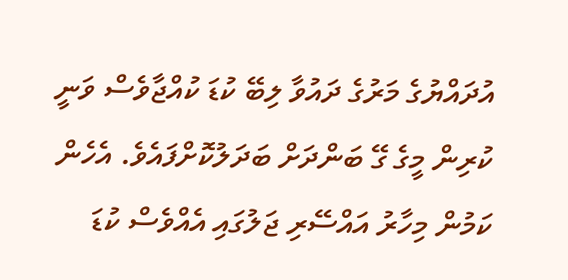އުދައްޔުގެ މަރުގެ ދައުވާ ލިބޭ ކުޑަ ކުއްޖާވެސް ވަނީ ކުރިން މީގެ ގޭ ބަންދަށް ބަދަލުކޮށްފައެވެ. އެހެން ކަމުން މިހާރު އައްސޭރި ޖަލުގައި އެއްވެސް ކުޑަ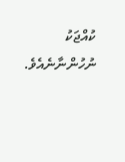ކުއްޖަކު ނުހުންނާނެއެވެ.